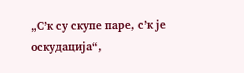„С’к су скупе паре, с’к је оскудација“,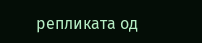репликата од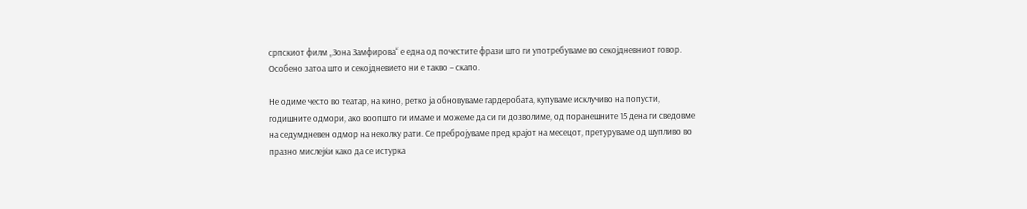српскиот филм „Зона Замфирова“ е една од почестите фрази што ги употребуваме во секојдневниот говор. Особено затоа што и секојдневието ни е такво – скапо.

Не одиме често во театар, на кино, ретко ја обновуваме гардеробата, купуваме исклучиво на попусти, годишните одмори, ако воопшто ги имаме и можеме да си ги дозволиме, од поранешните 15 дена ги сведовме на седумдневен одмор на неколку рати. Се пребројуваме пред крајот на месецот, претуруваме од шупливо во празно мислејќи како да се истурка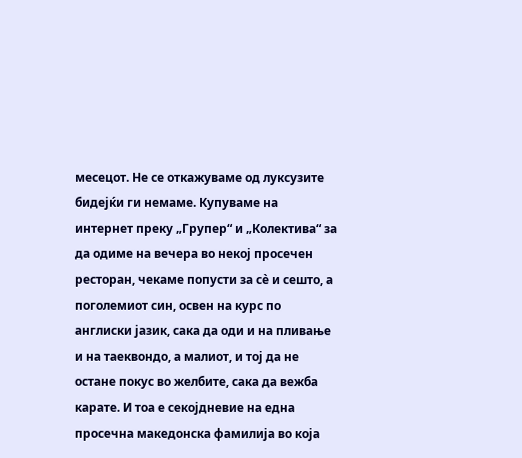месецот. Не се откажуваме од луксузите бидејќи ги немаме. Купуваме на интернет преку „Групер“ и „Колектива“ за да одиме на вечера во некој просечен ресторан, чекаме попусти за сè и сешто, а поголемиот син, освен на курс по англиски јазик, сака да оди и на пливање и на таеквондо, а малиот, и тој да не остане покус во желбите, сака да вежба карате. И тоа е секојдневие на една просечна македонска фамилија во која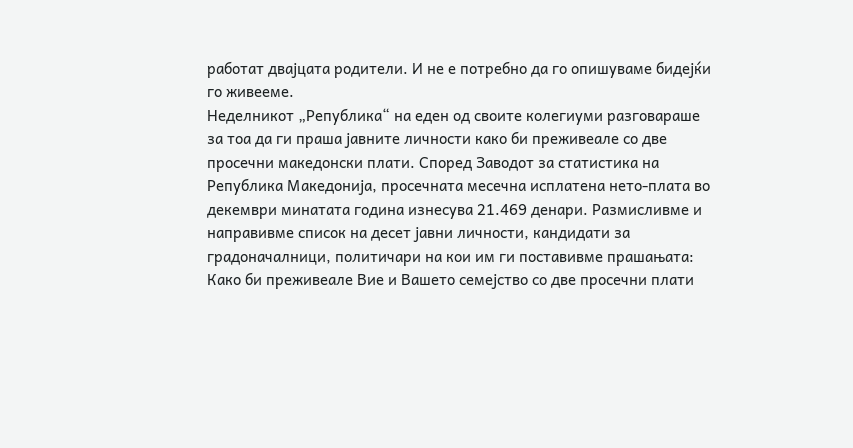работат двајцата родители. И не е потребно да го опишуваме бидејќи го живееме.
Неделникот „Република“ на еден од своите колегиуми разговараше за тоа да ги праша јавните личности како би преживеале со две просечни македонски плати. Според Заводот за статистика на Република Македонија, просечната месечна исплатена нето-плата во декември минатата година изнесува 21.469 денари. Размисливме и направивме список на десет јавни личности, кандидати за градоначалници, политичари на кои им ги поставивме прашањата: Како би преживеале Вие и Вашето семејство со две просечни плати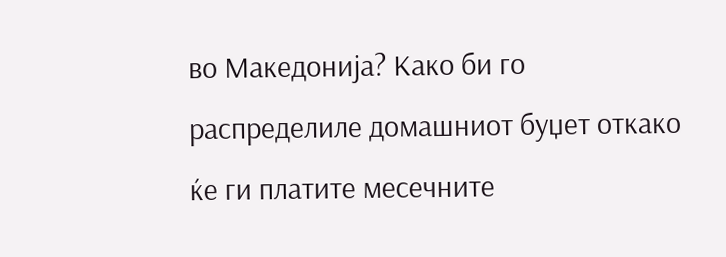во Македонија? Како би го распределиле домашниот буџет откако ќе ги платите месечните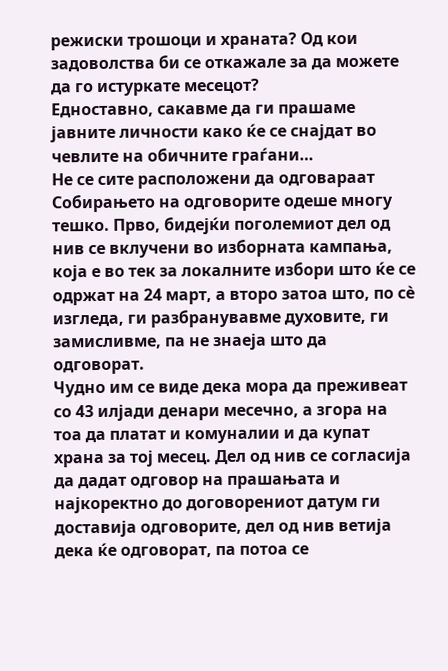режиски трошоци и храната? Од кои задоволства би се откажале за да можете да го истуркате месецот?
Едноставно, сакавме да ги прашаме јавните личности како ќе се снајдат во чевлите на обичните граѓани…
Не се сите расположени да одговараат
Собирањето на одговорите одеше многу тешко. Прво, бидејќи поголемиот дел од нив се вклучени во изборната кампања, која е во тек за локалните избори што ќе се одржат на 24 март, а второ затоа што, по сè изгледа, ги разбранувавме духовите, ги замисливме, па не знаеја што да одговорат.
Чудно им се виде дека мора да преживеат со 43 илјади денари месечно, а згора на тоа да платат и комуналии и да купат храна за тој месец. Дел од нив се согласија да дадат одговор на прашањата и најкоректно до договорениот датум ги доставија одговорите, дел од нив ветија дека ќе одговорат, па потоа се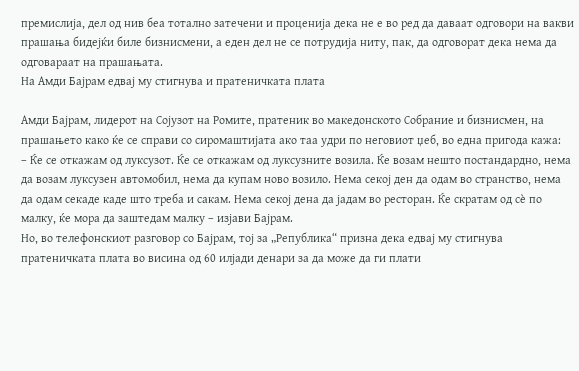премислија, дел од нив беа тотално затечени и проценија дека не е во ред да даваат одговори на вакви прашања бидејќи биле бизнисмени, а еден дел не се потрудија ниту, пак, да одговорат дека нема да одговараат на прашањата.
На Амди Бајрам едвај му стигнува и пратеничката плата

Амди Бајрам, лидерот на Сојузот на Ромите, пратеник во македонското Собрание и бизнисмен, на прашањето како ќе се справи со сиромаштијата ако таа удри по неговиот џеб, во една пригода кажа:
– Ќе се откажам од луксузот. Ќе се откажам од луксузните возила. Ќе возам нешто постандардно, нема да возам луксузен автомобил, нема да купам ново возило. Нема секој ден да одам во странство, нема да одам секаде каде што треба и сакам. Нема секој дена да јадам во ресторан. Ќе скратам од сѐ по малку, ќе мора да заштедам малку – изјави Бајрам.
Но, во телефонскиот разговор со Бајрам, тој за „Република“ призна дека едвај му стигнува пратеничката плата во висина од 60 илјади денари за да може да ги плати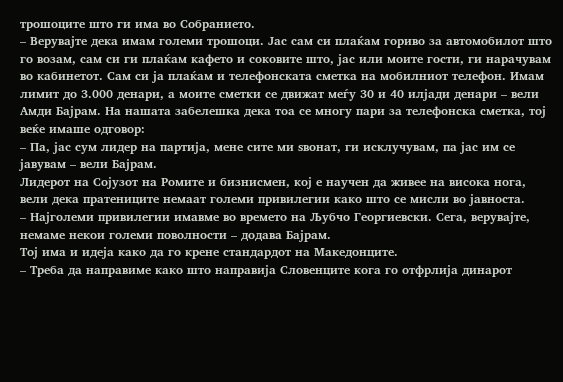трошоците што ги има во Собранието.
– Верувајте дека имам големи трошоци. Јас сам си плаќам гориво за автомобилот што го возам, сам си ги плаќам кафето и соковите што, јас или моите гости, ги нарачувам во кабинетот. Сам си ја плаќам и телефонската сметка на мобилниот телефон. Имам лимит до 3.000 денари, а моите сметки се движат меѓу 30 и 40 илјади денари – вели Амди Бајрам. На нашата забелешка дека тоа се многу пари за телефонска сметка, тој веќе имаше одговор:
– Па, јас сум лидер на партија, мене сите ми ѕвонат, ги исклучувам, па јас им се јавувам – вели Бајрам.
Лидерот на Сојузот на Ромите и бизнисмен, кој е научен да живее на висока нога, вели дека пратениците немаат големи привилегии како што се мисли во јавноста.
– Најголеми привилегии имавме во времето на Љубчо Георгиевски. Сега, верувајте, немаме некои големи поволности – додава Бајрам.
Тој има и идеја како да го крене стандардот на Македонците.
– Треба да направиме како што направија Словенците кога го отфрлија динарот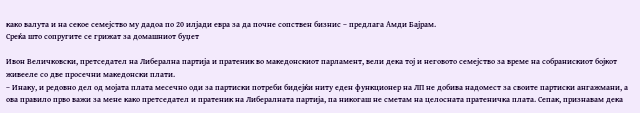како валута и на секое семејство му дадоа по 20 илјади евра за да почне сопствен бизнис – предлага Амди Бајрам.
Среќа што сопругите се грижат за домашниот буџет

Ивон Величковски, претседател на Либерална партија и пратеник во македонскиот парламент, вели дека тој и неговото семејство за време на собранискиот бојкот живееле со две просечни македонски плати.
– Инаку, и редовно дел од мојата плата месечно оди за партиски потреби бидејќи ниту еден функционер на ЛП не добива надомест за своите партиски ангажмани, а ова правило прво важи за мене како претседател и пратеник на Либералната партија, па никогаш не сметам на целосната пратеничка плата. Сепак, признавам дека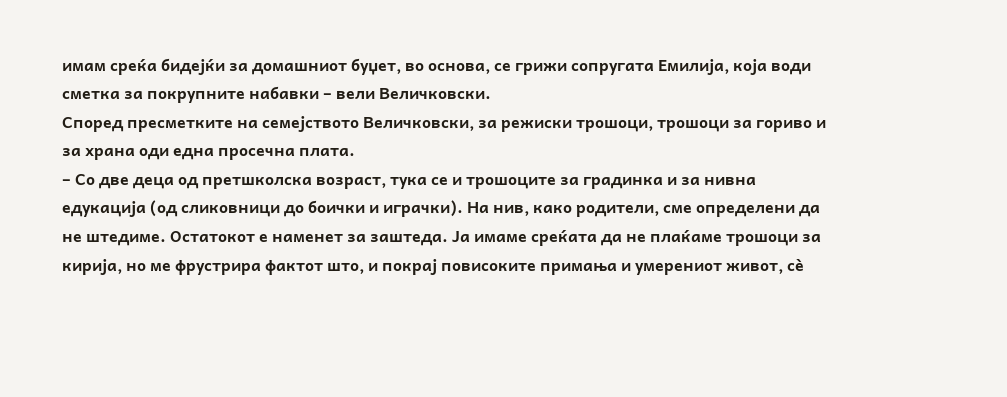имам среќа бидејќи за домашниот буџет, во основа, се грижи сопругата Емилија, која води сметка за покрупните набавки – вели Величковски.
Според пресметките на семејството Величковски, за режиски трошоци, трошоци за гориво и за храна оди една просечна плата.
– Со две деца од претшколска возраст, тука се и трошоците за градинка и за нивна едукација (од сликовници до боички и играчки). На нив, како родители, сме определени да не штедиме. Остатокот е наменет за заштеда. Ја имаме среќата да не плаќаме трошоци за кирија, но ме фрустрира фактот што, и покрај повисоките примања и умерениот живот, сè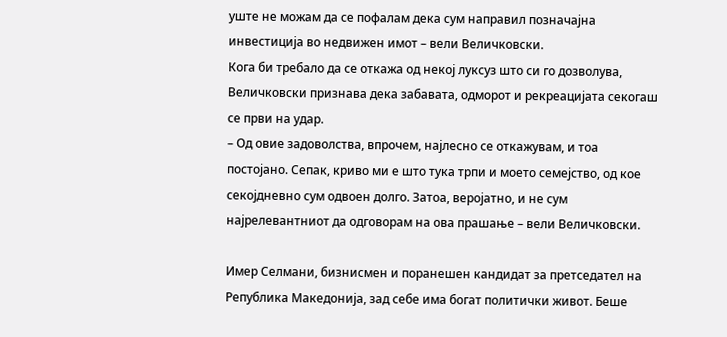уште не можам да се пофалам дека сум направил позначајна инвестиција во недвижен имот – вели Величковски.
Кога би требало да се откажа од некој луксуз што си го дозволува, Величковски признава дека забавата, одморот и рекреацијата секогаш се први на удар.
– Од овие задоволства, впрочем, најлесно се откажувам, и тоа постојано. Сепак, криво ми е што тука трпи и моето семејство, од кое секојдневно сум одвоен долго. Затоа, веројатно, и не сум најрелевантниот да одговорам на ова прашање – вели Величковски.

Имер Селмани, бизнисмен и поранешен кандидат за претседател на Република Македонија, зад себе има богат политички живот. Беше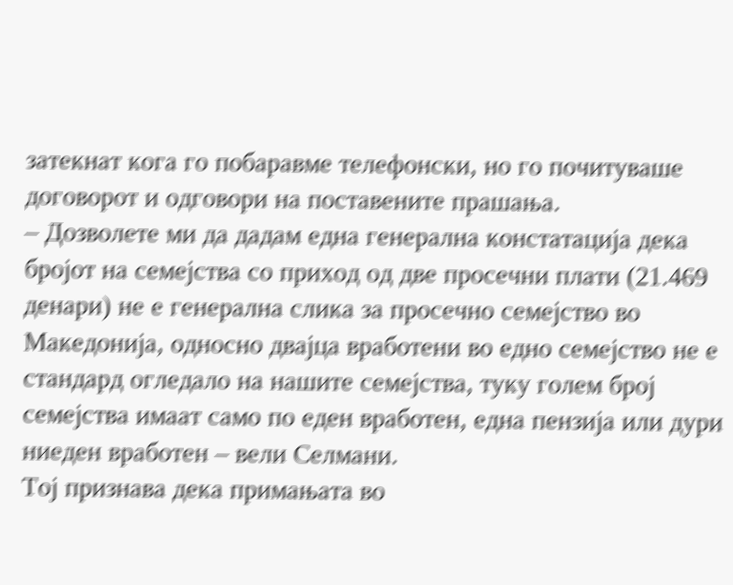затекнат кога го побаравме телефонски, но го почитуваше договорот и одговори на поставените прашања.
– Дозволете ми да дадам една генерална констатација дека бројот на семејства со приход од две просечни плати (21.469 денари) не е генерална слика за просечно семејство во Македонија, односно двајца вработени во едно семејство не е стандард огледало на нашите семејства, туку голем број семејства имаат само по еден вработен, една пензија или дури ниеден вработен – вели Селмани.
Тој признава дека примањата во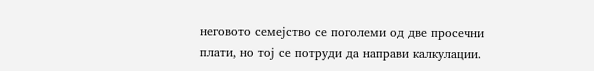неговото семејство се поголеми од две просечни плати, но тој се потруди да направи калкулации.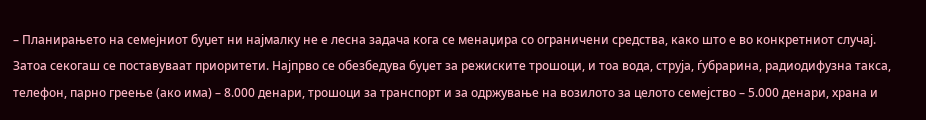– Планирањето на семејниот буџет ни најмалку не е лесна задача кога се менаџира со ограничени средства, како што е во конкретниот случај. Затоа секогаш се поставуваат приоритети. Најпрво се обезбедува буџет за режиските трошоци, и тоа вода, струја, ѓубрарина, радиодифузна такса, телефон, парно греење (ако има) – 8.000 денари, трошоци за транспорт и за одржување на возилото за целото семејство – 5.000 денари, храна и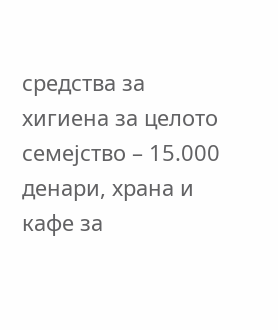средства за хигиена за целото семејство – 15.000 денари, храна и кафе за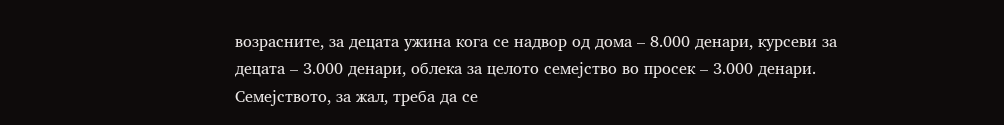возрасните, за децата ужина кога се надвор од дома – 8.000 денари, курсеви за децата – 3.000 денари, облека за целото семејство во просек – 3.000 денари. Семејството, за жал, треба да се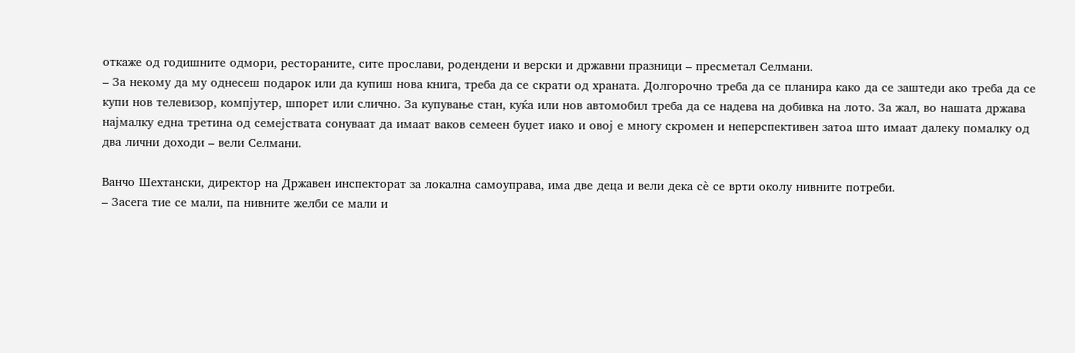откаже од годишните одмори, рестораните, сите прослави, родендени и верски и државни празници – пресметал Селмани.
– За некому да му однесеш подарок или да купиш нова книга, треба да се скрати од храната. Долгорочно треба да се планира како да се заштеди ако треба да се купи нов телевизор, компјутер, шпорет или слично. За купување стан, куќа или нов автомобил треба да се надева на добивка на лото. За жал, во нашата држава најмалку една третина од семејствата сонуваат да имаат ваков семеен буџет иако и овој е многу скромен и неперспективен затоа што имаат далеку помалку од два лични доходи – вели Селмани.

Ванчо Шехтански, директор на Државен инспекторат за локална самоуправа, има две деца и вели дека сè се врти околу нивните потреби.
– Засега тие се мали, па нивните желби се мали и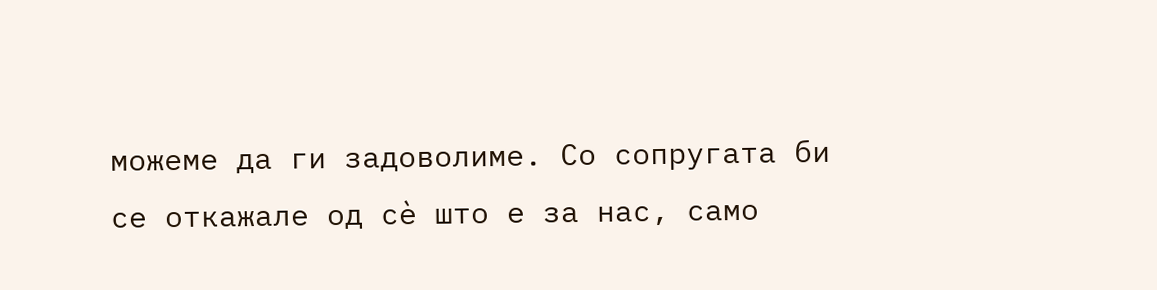можеме да ги задоволиме. Со сопругата би се откажале од сè што е за нас, само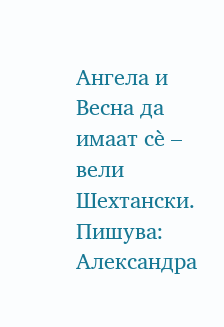Ангела и Весна да имаат сè – вели Шехтански.
Пишува: Александра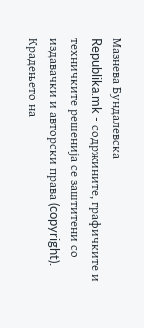Мазнева Бундалевска
Republika.mk - содржините, графичките и техничките решенија се заштитени со издавачки и авторски права (copyright). Крадењето на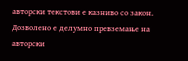авторски текстови е казниво со закон. Дозволено е делумно превземање на авторски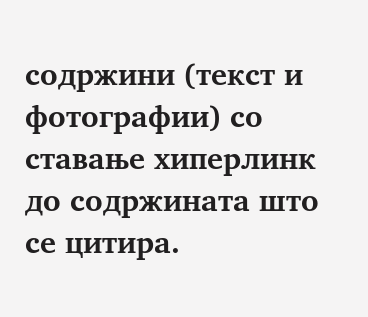содржини (текст и фотографии) со ставање хиперлинк до содржината што се цитира.